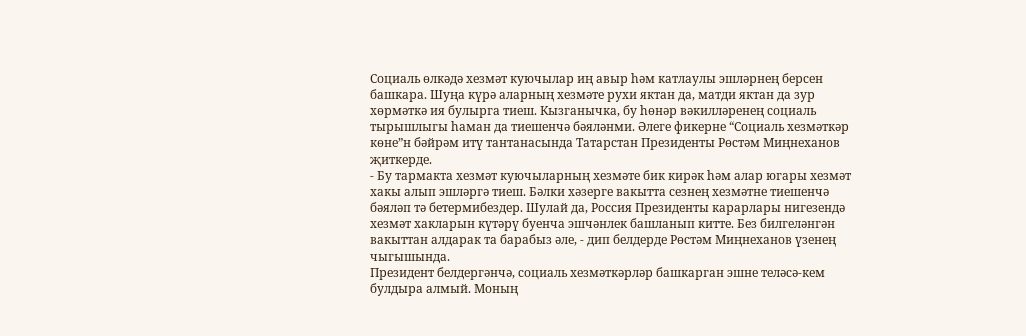Социаль өлкәдә хезмәт куючылар иң авыр һәм катлаулы эшләрнең берсен башкара. Шуңа күрә аларның хезмәте рухи яктан да, матди яктан да зур хөрмәткә ия булырга тиеш. Кызганычка, бу һөнәр вәкилләренең социаль тырышлыгы һаман да тиешенчә бәяләнми. Әлеге фикерне “Социаль хезмәткәр көне”н бәйрәм итү тантанасында Татарстан Президенты Рөстәм Миңнеханов җиткерде.
- Бу тармакта хезмәт куючыларның хезмәте бик кирәк һәм алар югары хезмәт хакы алып эшләргә тиеш. Бәлки хәзерге вакытта сезнең хезмәтне тиешенчә бәяләп тә бетермибездер. Шулай да, Россия Президенты карарлары нигезендә хезмәт хакларын күтәрү буенча эшчәнлек башланып китте. Без билгеләнгән вакыттан алдарак та барабыз әле, - дип белдерде Рөстәм Миңнеханов үзенең чыгышында.
Президент белдергәнчә, социаль хезмәткәрләр башкарган эшне теләсә-кем булдыра алмый. Моның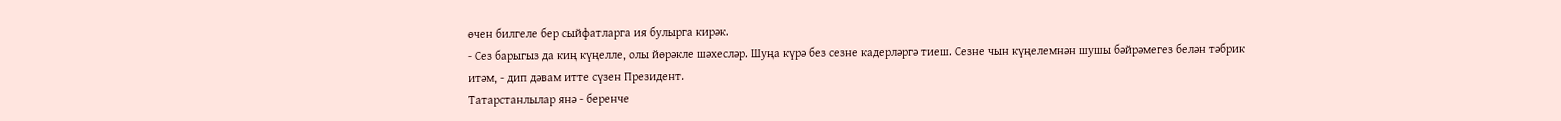өчен билгеле бер сыйфатларга ия булырга кирәк.
- Сез барыгыз да киң күңелле, олы йөрәкле шәхесләр. Шуңа күрә без сезне кадерләргә тиеш. Сезне чын күңелемнән шушы бәйрәмегез белән тәбрик итәм, - дип дәвам итте сүзен Президент.
Татарстанлылар янә - беренче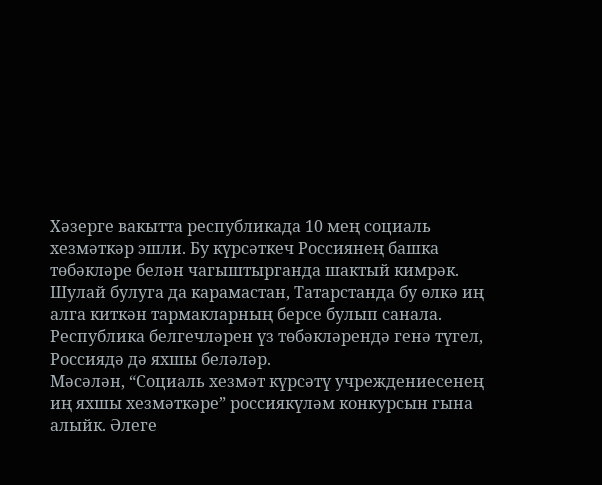Хәзерге вакытта республикада 10 мең социаль хезмәткәр эшли. Бу күрсәткеч Россиянең башка төбәкләре белән чагыштырганда шактый кимрәк. Шулай булуга да карамастан, Татарстанда бу өлкә иң алга киткән тармакларның берсе булып санала. Республика белгечләрен үз төбәкләрендә генә түгел, Россиядә дә яхшы беләләр.
Мәсәлән, “Социаль хезмәт күрсәтү учреждениесенең иң яхшы хезмәткәре” россиякүләм конкурсын гына алыйк. Әлеге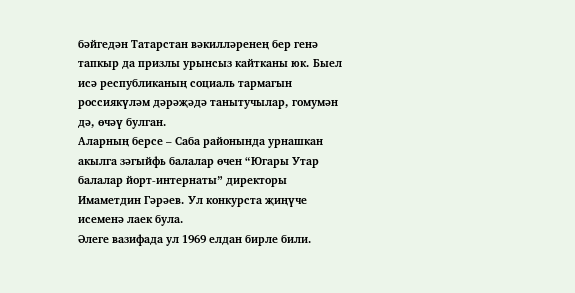бәйгедән Татарстан вәкилләренең бер генә тапкыр да призлы урынсыз кайтканы юк. Быел исә республиканың социаль тармагын россиякүләм дәрәҗәдә танытучылар, гомумән дә, өчәү булган.
Аларның берсе – Саба районында урнашкан акылга зәгыйфь балалар өчен “Югары Утар балалар йорт-интернаты” директоры Имаметдин Гәрәев. Ул конкурста җиңүче исеменә лаек була.
Әлеге вазифада ул 1969 елдан бирле били.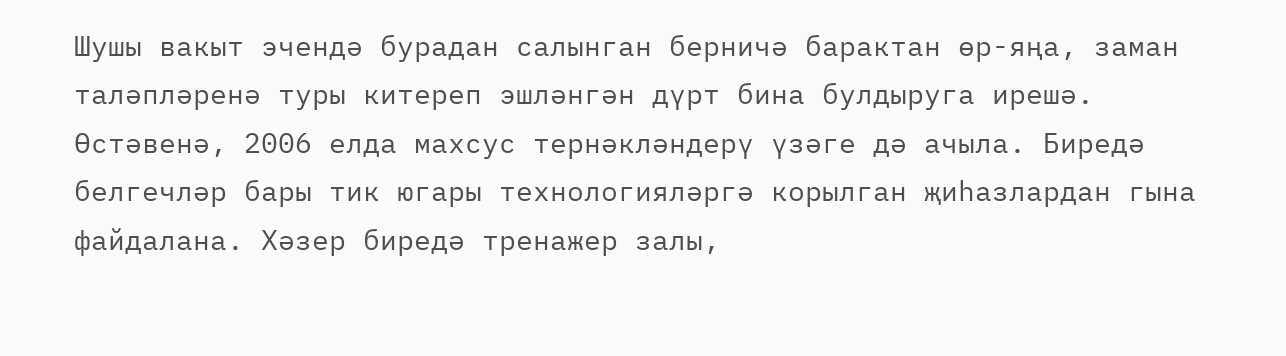Шушы вакыт эчендә бурадан салынган берничә барактан өр-яңа, заман таләпләренә туры китереп эшләнгән дүрт бина булдыруга ирешә. Өстәвенә, 2006 елда махсус тернәкләндерү үзәге дә ачыла. Биредә белгечләр бары тик югары технологияләргә корылган җиһазлардан гына файдалана. Хәзер биредә тренажер залы,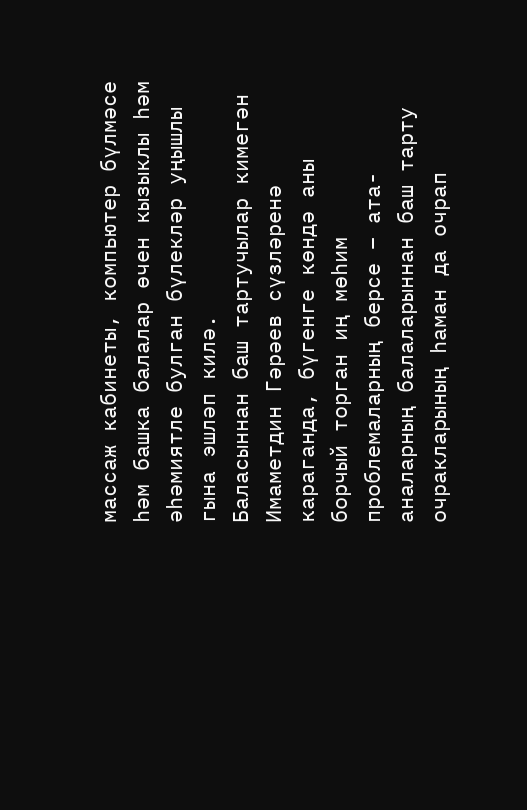массаж кабинеты, компьютер бүлмәсе һәм башка балалар өчен кызыклы һәм әһәмиятле булган бүлекләр уңышлы гына эшләп килә.
Баласыннан баш тартучылар кимегән
Имаметдин Гәрәев сүзләренә караганда, бүгенге көндә аны борчый торган иң мөһим проблемаларның берсе – ата-аналарның балаларыннан баш тарту очракларының һаман да очрап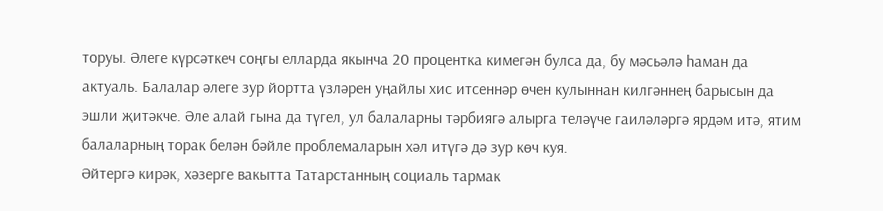торуы. Әлеге күрсәткеч соңгы елларда якынча 20 процентка кимегән булса да, бу мәсьәлә һаман да актуаль. Балалар әлеге зур йортта үзләрен уңайлы хис итсеннәр өчен кулыннан килгәннең барысын да эшли җитәкче. Әле алай гына да түгел, ул балаларны тәрбиягә алырга теләүче гаиләләргә ярдәм итә, ятим балаларның торак белән бәйле проблемаларын хәл итүгә дә зур көч куя.
Әйтергә кирәк, хәзерге вакытта Татарстанның социаль тармак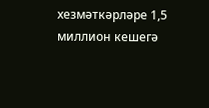хезмәткәрләре 1,5 миллион кешегә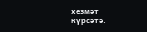хезмәт күрсәтә.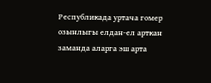Республикада уртача гомер озынлыгы елдан-ел арткан заманда аларга эш арта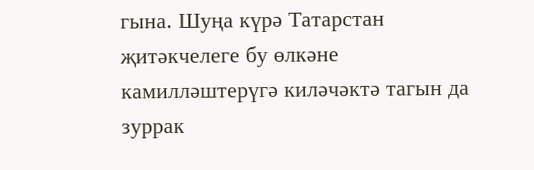гына. Шуңа күрә Татарстан җитәкчелеге бу өлкәне камилләштерүгә киләчәктә тагын да зуррак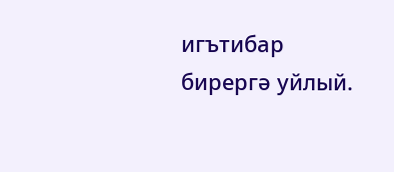игътибар бирергә уйлый.